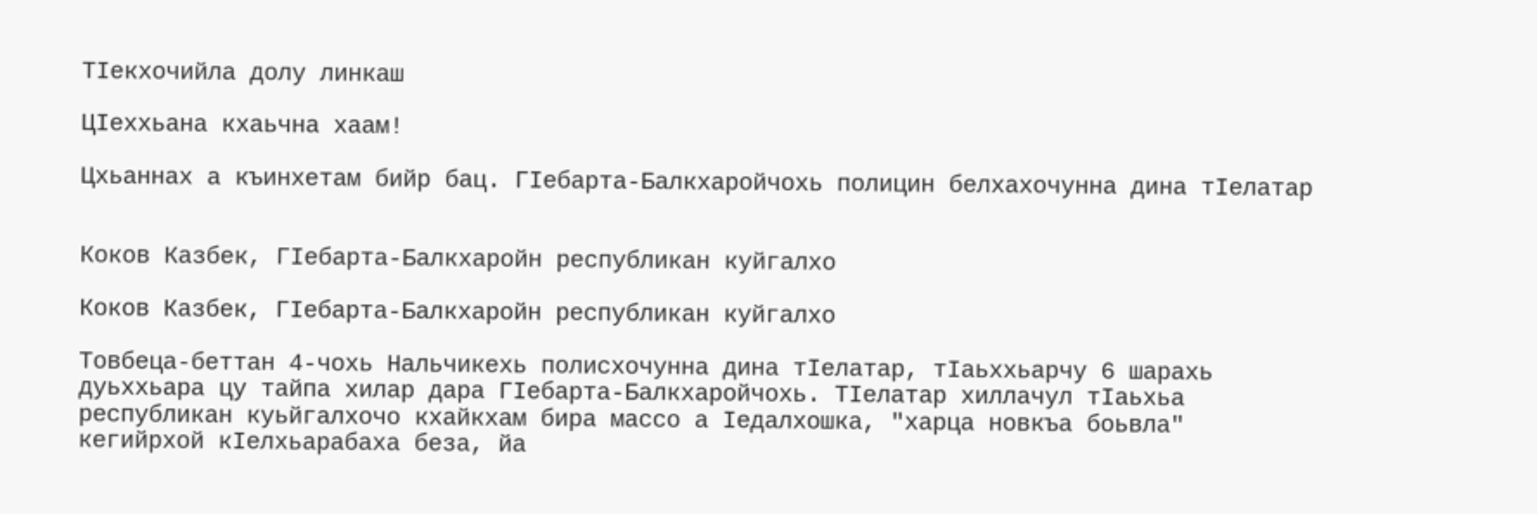ТIекхочийла долу линкаш

ЦIеххьана кхаьчна хаам!

Цхьаннах а къинхетам бийр бац. ГӀебарта-Балкхаройчохь полицин белхахочунна дина тӀелатар


Коков Казбек, ГӀебарта-Балкхаройн республикан куйгалхо

Коков Казбек, ГӀебарта-Балкхаройн республикан куйгалхо

Товбеца-беттан 4-чохь Нальчикехь полисхочунна дина тӀелатар, тӀаьххьарчу 6 шарахь дуьххьара цу тайпа хилар дара ГӀебарта-Балкхаройчохь. ТIелатар хиллачул тӀаьхьа республикан куьйгалхочо кхайкхам бира массо а Iедалхошка, "харца новкъа боьвла" кегийрхой кӀелхьарабаха беза, йа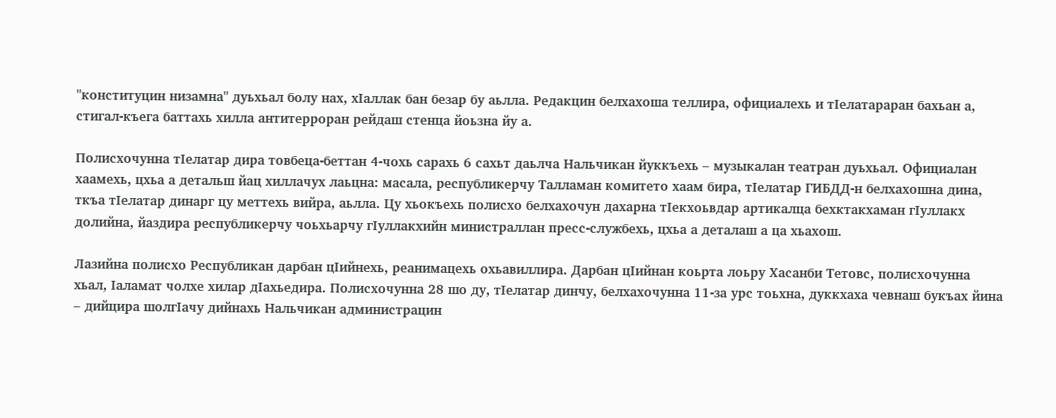"конституцин низамна" дуьхьал болу нах, хӀаллак бан безар бу аьлла. Редакцин белхахоша теллира, официалехь и тӀелатараран бахьан а, стигал-къега баттахь хилла антитерроран рейдаш стенца йоьзна йу а.

Полисхочунна тӀелатар дира товбеца-беттан 4-чохь сарахь 6 сахьт даьлча Нальчикан йуккъехь – музыкалан театран дуьхьал. Официалан хаамехь, цхьа а детальш йац хиллачух лаьцна: масала, республикерчу Талламан комитето хаам бира, тӀелатар ГИБДД-н белхахошна дина, ткъа тӀелатар динарг цу меттехь вийра, аьлла. Цу хьокъехь полисхо белхахочун дахарна тIекхоьвдар артикалца бехктакхаман гIуллакх долийна, йаздира республикерчу чоьхьарчу гӀуллакхийн министраллан пресс-службехь, цхьа а деталаш а ца хьахош.

Лазийна полисхо Республикан дарбан цӀийнехь, реанимацехь охьавиллира. Дарбан цIийнан коьрта лоьру Хасанби Тетовс, полисхочунна хьал, Iаламат чолхе хилар дIахьедира. Полисхочунна 28 шо ду, тӀелатар динчу, белхахочунна 11-за урс тоьхна, дуккхаха чевнаш букъах йина – дийцира шолгӀачу дийнахь Нальчикан администрацин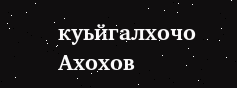куьйгалхочо Ахохов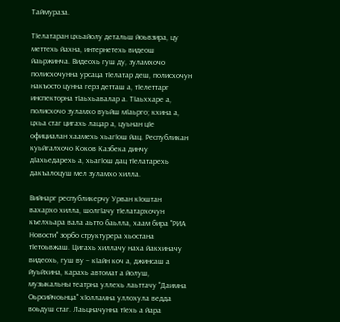Таймураза.

ТӀелатаран цхьайолу детальш йоьвзира, цу меттехь йахна, интернетехь видеош йаьржинча. Видеохь гуш ду, зуламхочо полисхочунна урсаца тIелатар деш, полисхочун накъосто цунна герз детташ а, тIелеттарг инспекторна тӀаьхьавалар а. ТIаьххаре а, полисхочо зуламхо вуьйш мӀаьрго; кхина а, цхьа стаг цигахь лацар а, цуьнан цIе официалан хаамехь хьагIош йац. Республикан куьйгалхочо Коков Казбека динчу дIахьедарехь а, хьагIош дац тIелатарехь дакъалоцуш мел зуламхо хилла.

Вийнарг республикерчу Урван кӀоштан вахархо хилла, шолгӀачу тӀелатархочун къелхьара вала аьтто баьлла, хаам бира "РИА Новости" зорбо структурера хьостана тIетоьвжаш. Цигахь хиллачу наха йакхиначу видеохь, гуш ву – кӀайн коч а, джинсаш а йуьйхина, карахь автомат а йолуш, музыкальны театрна уллехь лаьттачу "Даимна Оьрсийчоьнца" хӀолламна уллохула ведда воьдуш стаг. Лаьцначунна тӀехь а йара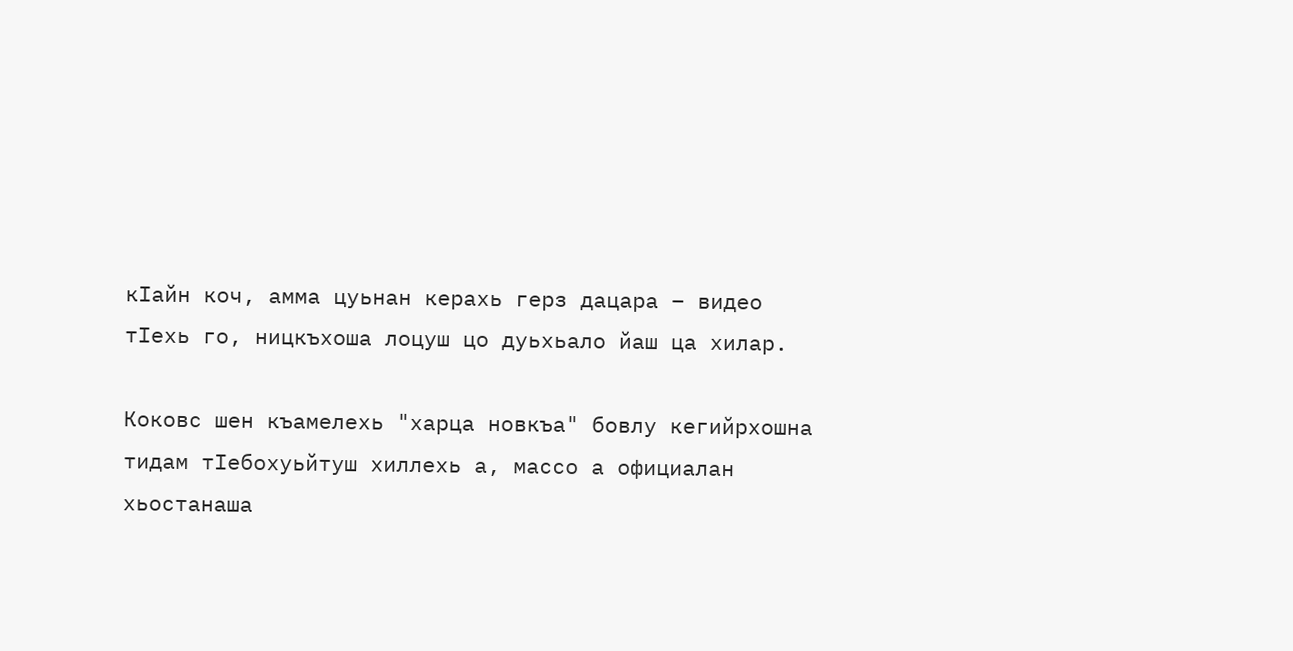кӀайн коч, амма цуьнан керахь герз дацара – видео тӀехь го, ницкъхоша лоцуш цо дуьхьало йаш ца хилар.

Коковс шен къамелехь "харца новкъа" бовлу кегийрхошна тидам тӀебохуьйтуш хиллехь а, массо а официалан хьостанаша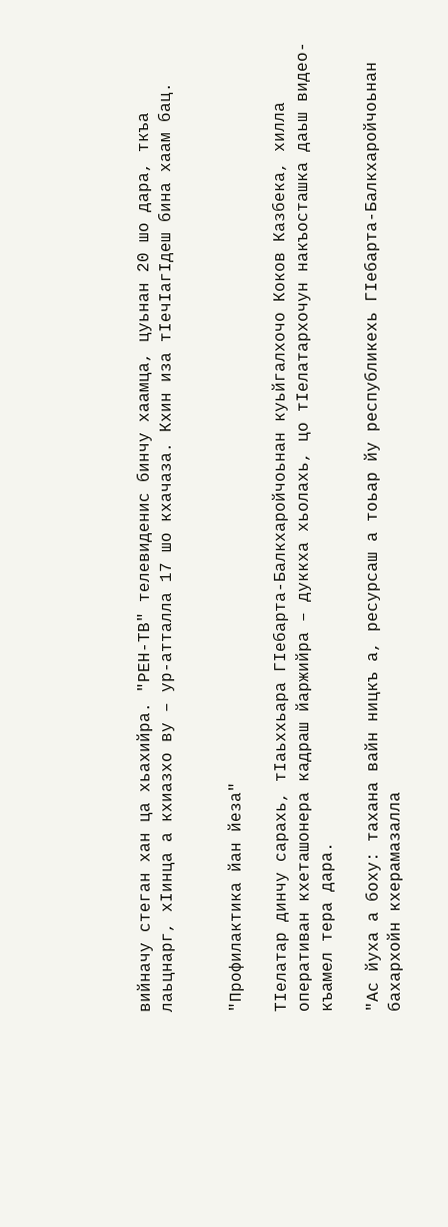вийначу стеган хан ца хьахийра. "РЕН-ТВ" телевиденис бинчу хаамца, цуьнан 20 шо дара, ткъа лаьцнарг, хIинца а кхиазхо ву – ур-атталла 17 шо кхачаза. Кхин иза тӀечӀагӀдеш бина хаам бац.


"Профилактика йан йеза"

ТӀелатар динчу сарахь, тӀаьххьара ГӀебарта-Балкхаройчоьнан куьйгалхочо Коков Казбека, хилла оперативан кхеташонера кадраш йаржийра – дуккха хьолахь, цо тӀелатархочун накъосташка даьш видео-къамел тера дара.

"Ас йуха а боху: тахана вайн ницкъ а, ресурсаш а тоьар йу республикехь ГӀебарта-Балкхаройчоьнан бахархойн кхерамазалла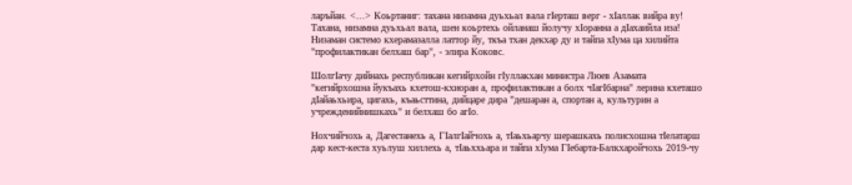ларъйан. <...> Коьртаниг: тахана низамна дуьхьал вала гӀерташ верг - хӀаллак вийра ву! Тахана, низамна дуьхьал вала, шен коьртехь ойланаш йолучу хӀоранна а дIахаийла иза! Низаман системо кхерамазалла латтор йу, ткъа тхан декхар ду и тайпа хIума ца хилийта "профилактикан белхаш бар", - элира Коковс.

ШолгӀачу дийнахь республикан кегийрхойн гӀуллакхан министра Люев Азамата "кегийрхошна йукъахь кхетош-кхиоран а, профилактикан а болх чӀагӀбарна" лерина кхеташо дӀайаьхьира, цигахь, къаьсттина, дийцаре дира "дешаран а, спортан а, культурин а учрежденийнишкахь" и белхаш бо агIо.

Нохчийчохь а, Дагестанехь а, ГIалгIайчохь а, тӀаьхьарчу шерашкахь полисхошна тӀелатарш дар кест-кеста хуьлуш хиллехь а, тӀаьххьара и тайпа хIума ГӀебарта-Балкхаройчохь 2019-чу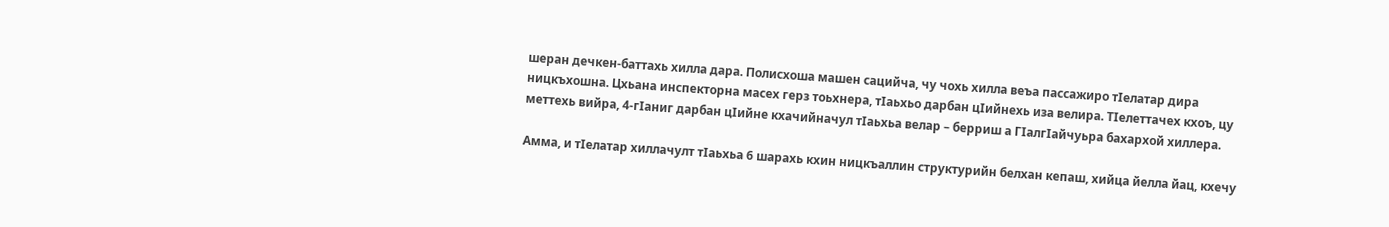шеран дечкен-баттахь хилла дара. Полисхоша машен сацийча, чу чохь хилла веъа пассажиро тIелатар дира ницкъхошна. Цхьана инспекторна масех герз тоьхнера, тӀаьхьо дарбан цӀийнехь иза велира. ТӀелеттачех кхоъ, цу меттехь вийра, 4-гӀаниг дарбан цӀийне кхачийначул тӀаьхьа велар – берриш а ГӀалгӀайчуьра бахархой хиллера.

Амма, и тIелатар хиллачулт тIаьхьа 6 шарахь кхин ницкъаллин структурийн белхан кепаш, хийца йелла йац, кхечу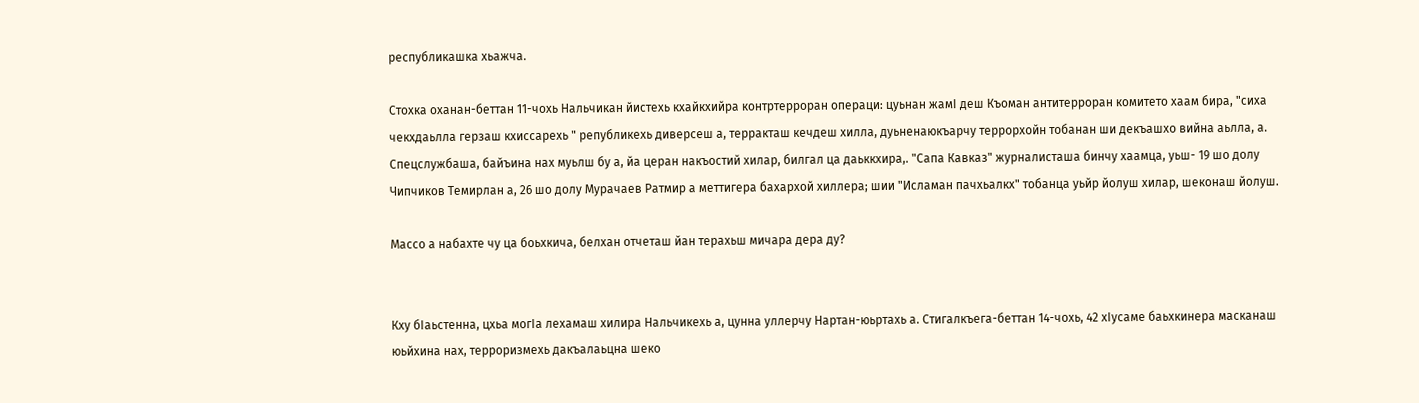республикашка хьажча.

Стохка оханан-беттан 11-чохь Нальчикан йистехь кхайкхийра контртерроран операци: цуьнан жамӀ деш Къоман антитерроран комитето хаам бира, "сиха чекхдаьлла герзаш кхиссарехь " републикехь диверсеш а, терракташ кечдеш хилла, дуьненаюкъарчу террорхойн тобанан ши декъашхо вийна аьлла, а. Спецслужбаша, байъина нах муьлш бу а, йа церан накъостий хилар, билгал ца даьккхира,. "Сапа Кавказ" журналисташа бинчу хаамца, уьш- 19 шо долу Чипчиков Темирлан а, 26 шо долу Мурачаев Ратмир а меттигера бахархой хиллера; шии "Исламан пачхьалкх" тобанца уьйр йолуш хилар, шеконаш йолуш.

Массо а набахте чу ца боьхкича, белхан отчеташ йан терахьш мичара дера ду?


Кху бIаьстенна, цхьа могӀа лехамаш хилира Нальчикехь а, цунна уллерчу Нартан-юьртахь а. Стигалкъега-беттан 14-чохь, 42 хӀусаме баьхкинера масканаш юьйхина нах, терроризмехь дакъалаьцна шеко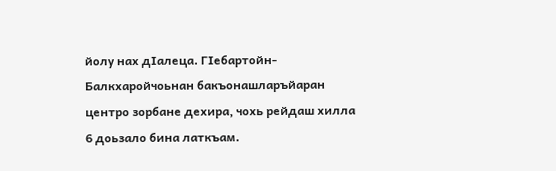йолу нах дӀалеца. ГӀебартойн-Балкхаройчоьнан бакъонашларъйаран центро зорбане дехира, чохь рейдаш хилла 6 доьзало бина латкъам.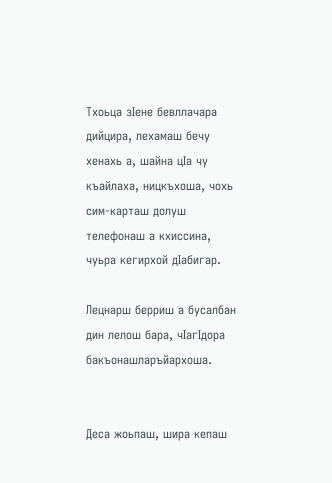Тхоьца зӀене бевллачара дийцира, лехамаш бечу хенахь а, шайна цIа чу къайлаха, ницкъхоша, чохь сим-карташ долуш телефонаш а кхиссина, чуьра кегирхой дIабигар.

Лецнарш берриш а бусалбан дин лелош бара, чӀагӀдора бакъонашларъйархоша.


Деса жоьпаш, шира кепаш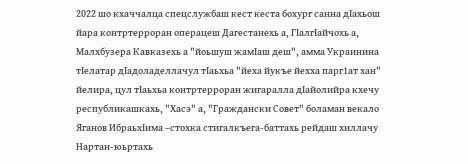2022 шо кхаччалца спецслужбаш кест кеста бохург санна дӀахьош йара контртерроран операцеш Дагестанехь а, ГӀалгӀайчохь а, Малхбузера Кавказехь а "йоьшуш жамӀаш деш", амма Украинина тӀелатар дӀадоладеллачул тӀаьхьа "йеха йукъе йехха парг1ат хан" йелира, цул тӀаьхьа контртерроран жигаралла дӀайолийра кхечу республикашкахь, "Хасэ" а, "Граждански Совет" боламан векало Яганов ИбраьхӀима –стохка стигалкъега-баттахь рейдаш хиллачу Нартан-юьртахь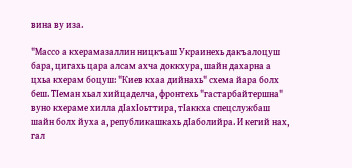вина ву иза.

"Массо а кхерамазаллин ницкъаш Украинехь дакъалоцуш бара, цигахь цара алсам ахча доккхура, шайн дахарна а цхьа кхерам боцуш: "Киев кхаа дийнахь" схема йара болх беш. ТIеман хьал хийцаделча, фронтехь "гастарбайтершна" вуно кхераме хилла дӀахӀоьттира, тIаккха спецслужбаш шайн болх йуха а, републикашкахь дIаболийра. И кегий нах, гал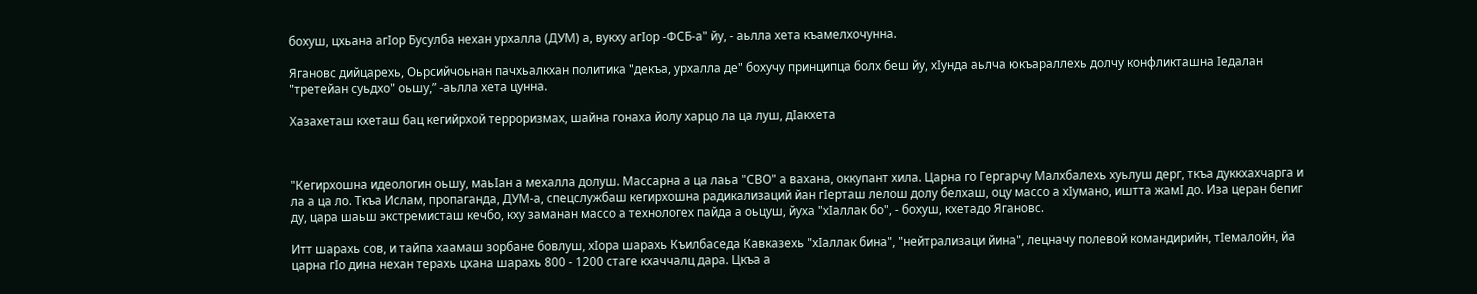бохуш, цхьана агӀор Бусулба нехан урхалла (ДУМ) а, вукху агӀор -ФСБ-а" йу, - аьлла хета къамелхочунна.

Ягановс дийцарехь, Оьрсийчоьнан пачхьалкхан политика "декъа, урхалла де" бохучу принципца болх беш йу, хӀунда аьлча юкъараллехь долчу конфликташна Ӏедалан "третейан суьдхо" оьшу,” -аьлла хета цунна.

Хазахеташ кхеташ бац кегийрхой терроризмах, шайна гонаха йолу харцо ла ца луш, дIакхета



"Кегирхошна идеологин оьшу, маьIан а мехалла долуш. Массарна а ца лаьа "СВО" а вахана, оккупант хила. Царна го Гергарчу Малхбалехь хуьлуш дерг, ткъа дуккхахчарга и ла а ца ло. Ткъа Ислам, пропаганда, ДУМ-а, спецслужбаш кегирхошна радикализаций йан гIерташ лелош долу белхаш, оцу массо а хIумано, иштта жамӀ до. Иза церан бепиг ду, цара шаьш экстремисташ кечбо, кху заманан массо а технологех пайда а оьцуш, йуха "хӀаллак бо", - бохуш, кхетадо Ягановс.

Итт шарахь сов, и тайпа хаамаш зорбане бовлуш, хӀора шарахь Къилбаседа Кавказехь "хӀаллак бина", "нейтрализаци йина", лецначу полевой командирийн, тӀемалойн, йа царна гIо дина нехан терахь цхана шарахь 800 - 1200 стаге кхаччалц дара. Цкъа а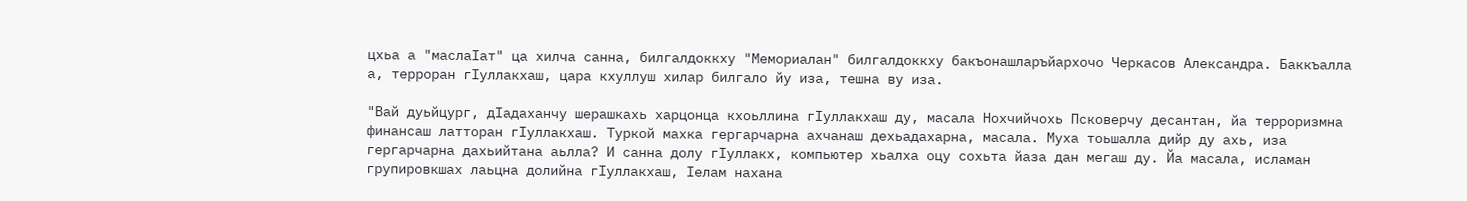цхьа а "маслаӀат" ца хилча санна, билгалдоккху "Мемориалан" билгалдоккху бакъонашларъйархочо Черкасов Александра. Баккъалла а, терроран гӀуллакхаш, цара кхуллуш хилар билгало йу иза, тешна ву иза.

"Вай дуьйцург, дӀадаханчу шерашкахь харцонца кхоьллина гIуллакхаш ду, масала Нохчийчохь Псковерчу десантан, йа терроризмна финансаш латторан гӀуллакхаш. Туркой махка гергарчарна ахчанаш дехьадахарна, масала. Муха тоьшалла дийр ду ахь, иза гергарчарна дахьийтана аьлла? И санна долу гIуллакх, компьютер хьалха оцу сохьта йаза дан мегаш ду. Йа масала, исламан групировкшах лаьцна долийна гIуллакхаш, Ӏелам нахана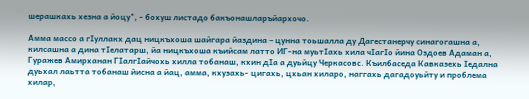шерашкахь хезна а йоцу", - бохуш листадо бакъонашларъйархочо.

Амма массо а гӀуллакх дац ницкъхоша шайгара йаздина – цунна тоьшалла ду Дагестанерчу синагогашна а, килсашна а дина тӀелатарш, йа ницкъхоша къийсам латто ИГ-на муьтӀахь хила чӀагӀо йина Оздоев Адаман а, Гуражев Амирханан ГӀалгӀайчохь хилла тобанаш, кхин дӀа а дуьйцу Черкасовс. Къилбаседа Кавказехь Iедална дуьхал лаьтта тобанаш йисна а йац, амма, кхузахь- цигахь, цхьан хиларо, наггахь дагадоуьйту и проблема хилар,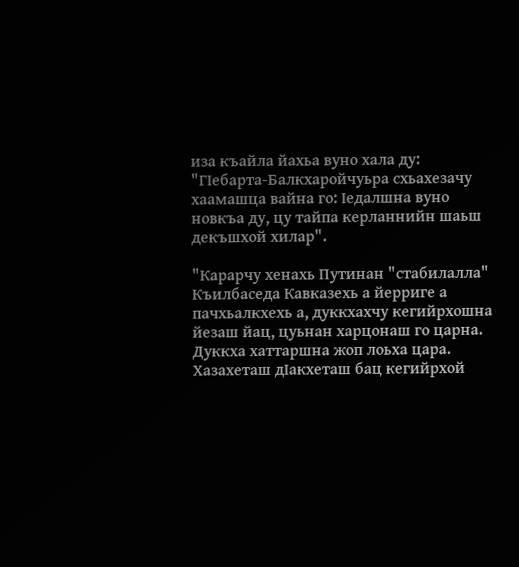иза къайла йахьа вуно хала ду: "ГӀебарта-Балкхаройчуьра схьахезачу хаамашца вайна го: Ӏедалшна вуно новкъа ду, цу тайпа керланнийн шаьш декъшхой хилар".

"Карарчу хенахь Путинан "стабилалла" Къилбаседа Кавказехь а йерриге а пачхьалкхехь а, дуккхахчу кегийрхошна йезаш йац, цуьнан харцонаш го царна. Дуккха хаттаршна жоп лоьха цара. Хазахеташ дIакхеташ бац кегийрхой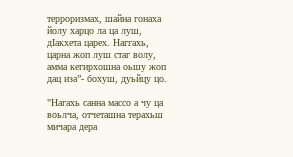терроризмах, шайна гонаха йолу харцо ла ца луш, дIакхета царех. Наггахь, царна жоп луш стаг волу, амма кегирхошна оьшу жоп дац иза”- бохуш, дуьйцу цо.

"Нагахь санна массо а чу ца воьлча, отчеташна терахьш мичара дера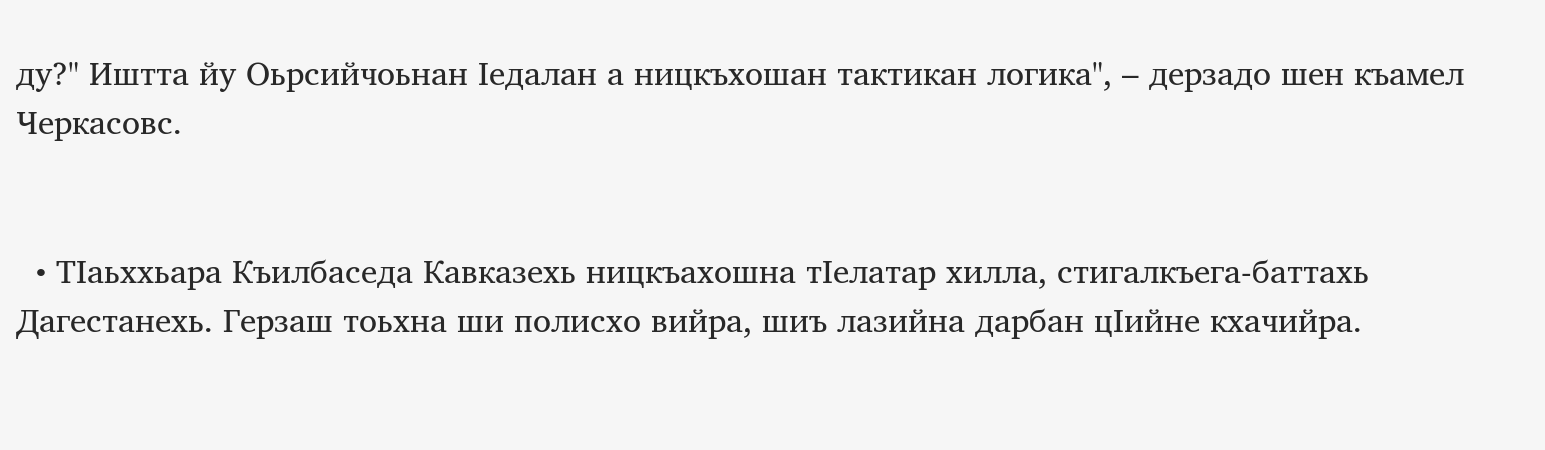ду?" Иштта йу Оьрсийчоьнан Iедалан а ницкъхошан тактикан логика", – дерзадо шен къамел Черкасовс.


  • ТӀаьххьара Къилбаседа Кавказехь ницкъахошна тӀелатар хилла, стигалкъега-баттахь Дагестанехь. Герзаш тоьхна ши полисхо вийра, шиъ лазийна дарбан цӀийне кхачийра.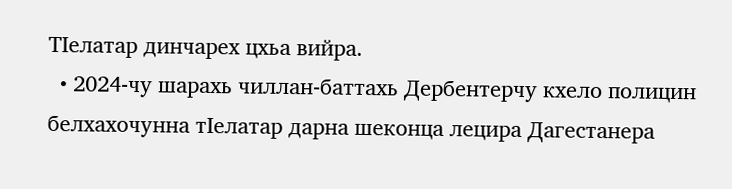ТIелатар динчарех цхьа вийра.
  • 2024-чу шарахь чиллан-баттахь Дербентерчу кхело полицин белхахочунна тӀелатар дарна шеконца лецира Дагестанера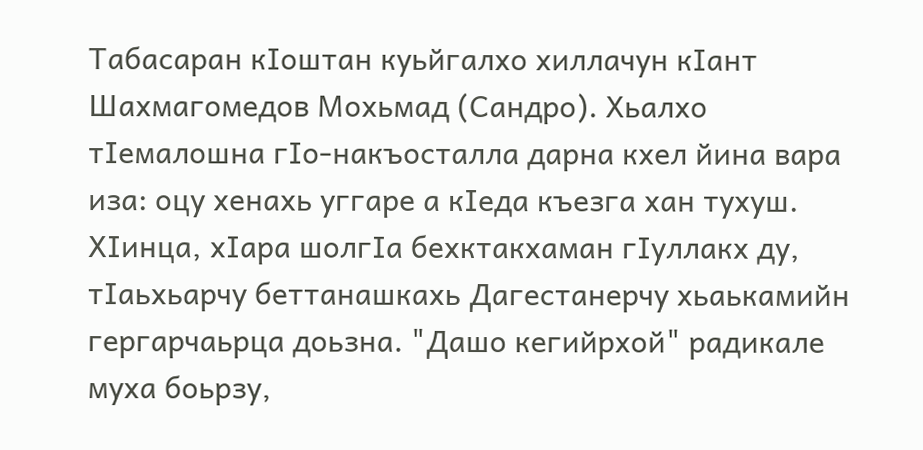Табасаран кӀоштан куьйгалхо хиллачун кӀант Шахмагомедов Мохьмад (Сандро). Хьалхо тӀемалошна гӀо-накъосталла дарна кхел йина вара иза: оцу хенахь уггаре а кӀеда къезга хан тухуш. ХIинца, хIара шолгӀа бехктакхаман гӀуллакх ду, тӀаьхьарчу беттанашкахь Дагестанерчу хьаькамийн гергарчаьрца доьзна. "Дашо кегийрхой" радикале муха боьрзу,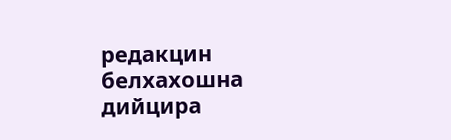редакцин белхахошна дийцира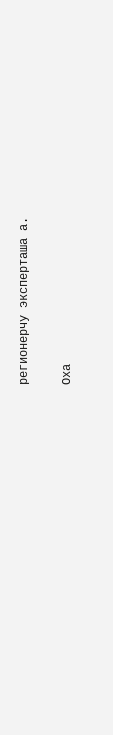регионерчу эксперташа а.

Оха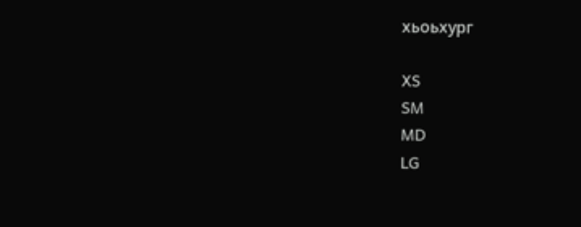хьоьхург

XS
SM
MD
LG